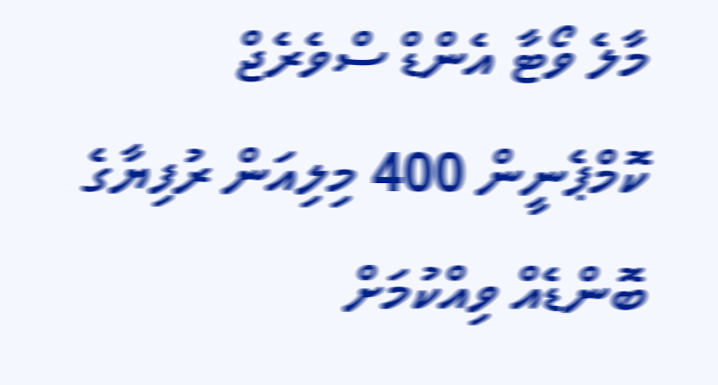މާލެ ވޯޓާ އެންޑް ސްވެރެޖް ކޮމްޕެނީން 400 މިލިއަން ރުފިޔާގެ ބޮންޑެއް ވިއްކުމަށް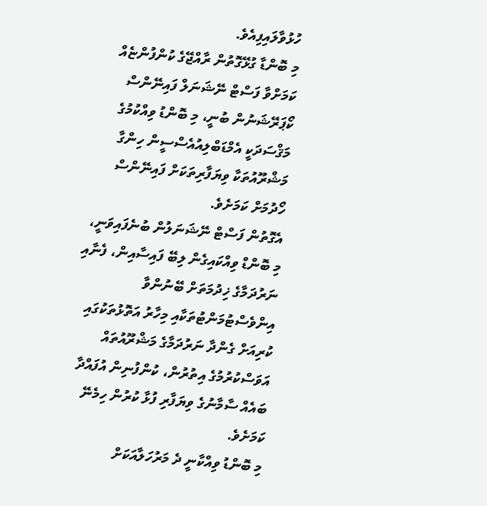ހުޅުވާލައިފިއެވެ.
މި ބޮންޑާ ގުޅޭގޮތުން ރާއްޖޭގެ ކުންފުންޏެއް ކަމަށްވާ ފަސްޓް ނޭޝަނަލް ފައިނޭންސް ކޯޕަރޭޝަނުން ބުނީ، މި ބޮންޑު ވިއްކުމުގެ މަޤްސަދަކީ އެމްޑަބްލިއުއެސްސީން ހިންގާ މަޝްރޫއުތަކާ ވިޔަފާރިތަކަށް ފައިނޭންސް ހޯދުމަށް ކަމަށެވެ.
އެގޮތުން ފަސްޓް ނޭޝަނަލުން ބުނެފައިވަނީ، މި ބޮންޑް ވިއްކައިގެން ލިބޭ ފައިސާއިން، ފެނާއި ނަރުދަމާގެ ޚިދުމަތަށް ބޭނުންވާ އިންވެސްޓުމަންޓުތަކާއި މިހާރު އަތޮޅުތަކުގައި ކުރިއަށް ގެންދާ ނަރުދަމާގެ މަޝްރޫއުތައް އަވަސްކުރުމުގެ އިތުރުން، ކުންފުނިން އުފައްދާ ބައެއް ސާމާނުގެ ވިޔަފާރި ފުޅާ ކުރުން ހިމެނޭ ކަމަށެވެ.
މި ބޮންޑު ވިއްކާނީ ދެ މަރުހަލާއަކަށް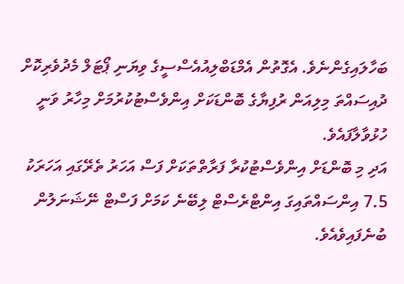ބަހާލައިގެންނެވެ. އެގޮތުން އެމްޑަބްލިއުއެސްސީގެ ވިޔަނި ޕޯޓަލް މެދުވެރިކޮށް ދުއިސައްތަ މިލިއަން ރުފިޔާގެ ބޮންޑަކަށް އިންވެސްޓުކުރުމަށް މިހާރު ވަނީ ހުޅުވާލާފައެވެ.
އަދި މި ބޮންޑަށް އިންވެސްޓުކުރާ ފަރާތްތަކަށް ފަސް އަހަރު ތެރޭގައި އަހަރަކު 7.5 އިންސައްތައިގަ އިންޓްރެސްޓް ލިބޭނެ ކަމަށް ފަސްޓް ނޭޝަނަލުން ބުނެފައިވެއެވެ.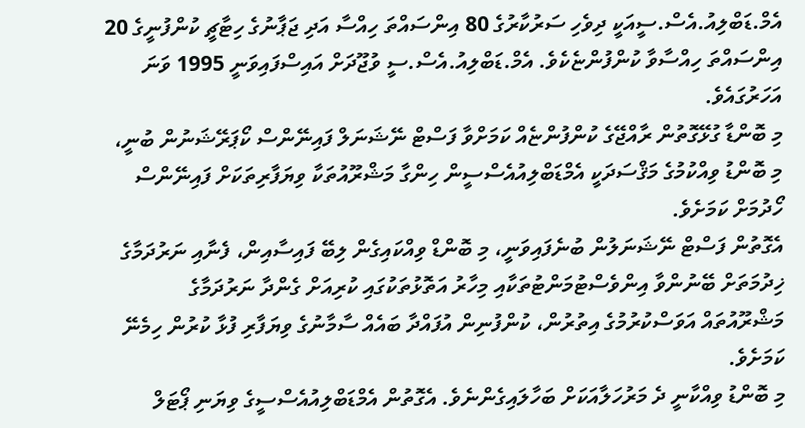އެމް.ޑަބްލިއު.އެސް.ސީއަކީ ދިވެހި ސަރުކާރުގެ 80 އިންސައްތަ ހިއްސާ އަދި ޖަޕާނުގެ ހިޓާޗީ ކުންފުނީގެ 20 އިންސައްތަ ހިއްސާވާ ކުންފުންޏެކެވެ. އެމް.ޑަބްލިއު.އެސް.ސީ ވުޖޫދަށް އައިސްފައިވަނީ 1995 ވަނަ އަހަރުގައެވެ.
މި ބޮންޑާ ގުޅޭގޮތުން ރާއްޖޭގެ ކުންފުންޏެއް ކަމަށްވާ ފަސްޓް ނޭޝަނަލް ފައިނޭންސް ކޯޕަރޭޝަނުން ބުނީ، މި ބޮންޑު ވިއްކުމުގެ މަޤްސަދަކީ އެމްޑަބްލިއުއެސްސީން ހިންގާ މަޝްރޫއުތަކާ ވިޔަފާރިތަކަށް ފައިނޭންސް ހޯދުމަށް ކަމަށެވެ.
އެގޮތުން ފަސްޓް ނޭޝަނަލުން ބުނެފައިވަނީ، މި ބޮންޑް ވިއްކައިގެން ލިބޭ ފައިސާއިން، ފެނާއި ނަރުދަމާގެ ޚިދުމަތަށް ބޭނުންވާ އިންވެސްޓުމަންޓުތަކާއި މިހާރު އަތޮޅުތަކުގައި ކުރިއަށް ގެންދާ ނަރުދަމާގެ މަޝްރޫއުތައް އަވަސްކުރުމުގެ އިތުރުން، ކުންފުނިން އުފައްދާ ބައެއް ސާމާނުގެ ވިޔަފާރި ފުޅާ ކުރުން ހިމެނޭ ކަމަށެވެ.
މި ބޮންޑު ވިއްކާނީ ދެ މަރުހަލާއަކަށް ބަހާލައިގެންނެވެ. އެގޮތުން އެމްޑަބްލިއުއެސްސީގެ ވިޔަނި ޕޯޓަލް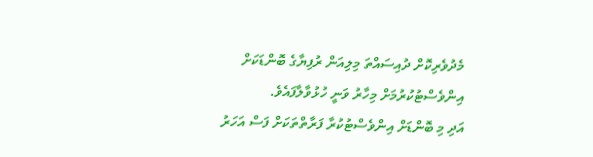މެދުވެރިކޮށް ދުއިސައްތަ މިލިއަން ރުފިޔާގެ ބޮންޑަކަށް އިންވެސްޓުކުރުމަށް މިހާރު ވަނީ ހުޅުވާލާފައެވެ.
އަދި މި ބޮންޑަށް އިންވެސްޓުކުރާ ފަރާތްތަކަށް ފަސް އަހަރު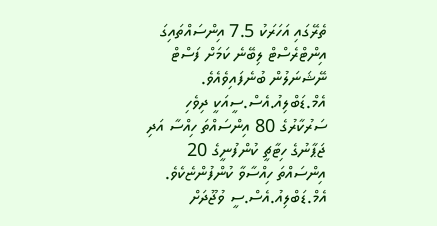ތެރޭގައި އަހަރަކު 7.5 އިންސައްތައިގަ އިންޓްރެސްޓް ލިބޭނެ ކަމަށް ފަސްޓް ނޭޝަނަލުން ބުނެފައިވެއެވެ.
އެމް.ޑަބްލިއު.އެސް.ސީއަކީ ދިވެހި ސަރުކާރުގެ 80 އިންސައްތަ ހިއްސާ އަދި ޖަޕާނުގެ ހިޓާޗީ ކުންފުނީގެ 20 އިންސައްތަ ހިއްސާވާ ކުންފުންޏެކެވެ. އެމް.ޑަބްލިއު.އެސް.ސީ ވުޖޫދަށް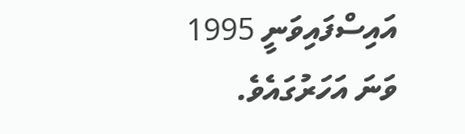އައިސްފައިވަނީ 1995 ވަނަ އަހަރުގައެވެ.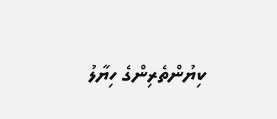ކިޔުންތެރިންގެ ހިޔާލު